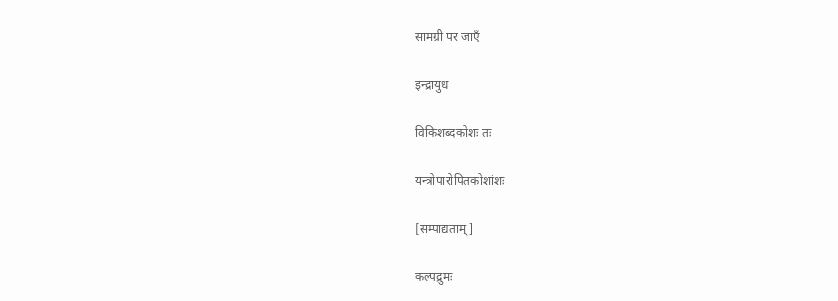सामग्री पर जाएँ

इन्द्रायुध

विकिशब्दकोशः तः

यन्त्रोपारोपितकोशांशः

[सम्पाद्यताम्]

कल्पद्रुमः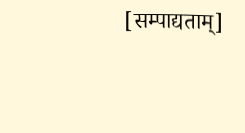[सम्पाद्यताम्]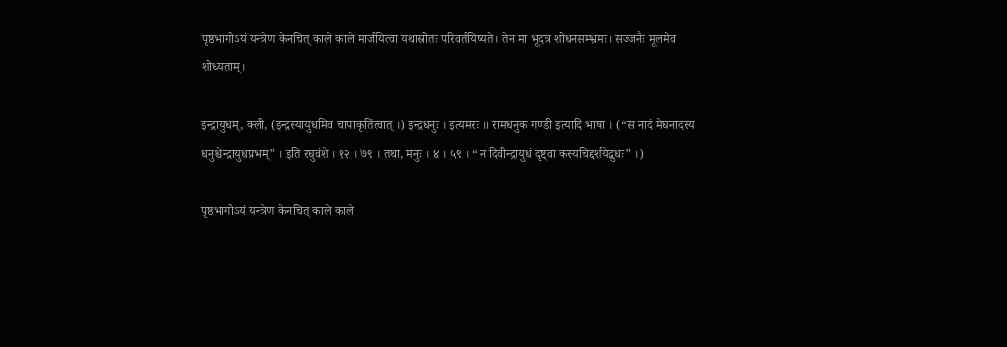पृष्ठभागोऽयं यन्त्रेण केनचित् काले काले मार्जयित्वा यथास्रोतः परिवर्तयिष्यते। तेन मा भूदत्र शोधनसम्भ्रमः। सज्जनैः मूलमेव शोध्यताम्।

इन्द्रायुधम्, क्ली, (इन्द्रस्यायुधमिव चापाकृतिंत्वात् ।) इन्द्रधनुः । इत्यमरः ॥ रामधनुक गण्डी इत्यादि भाषा । (“स नादं मेघनादस्य धनुश्चेन्द्रायुधप्रभम्” । इति रघुवंशे । १२ । ७९ । तथा, मनुः । ४ । ५९ । “न दिवीन्द्रायुधं दृष्ट्वा कस्यचिद्दर्शयेद्बुधः” ।)

पृष्ठभागोऽयं यन्त्रेण केनचित् काले काले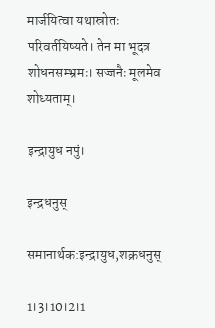मार्जयित्वा यथास्रोतः परिवर्तयिष्यते। तेन मा भूदत्र शोधनसम्भ्रमः। सज्जनैः मूलमेव शोध्यताम्।

इन्द्रायुध नपुं।

इन्द्रधनुस्

समानार्थक:इन्द्रायुध,शक्रधनुस्

1।3।10।2।1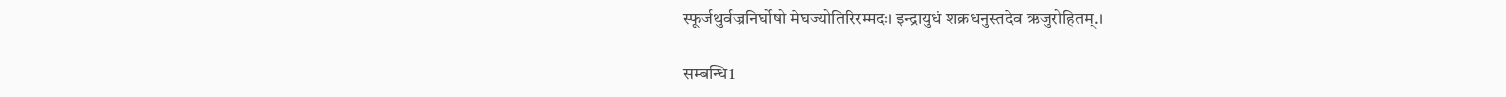स्फूर्जथुर्वज्रनिर्घोषो मेघज्योतिरिरम्मदः। इन्द्रायुधं शक्रधनुस्तदेव ऋजुरोहितम्.।

सम्बन्धि1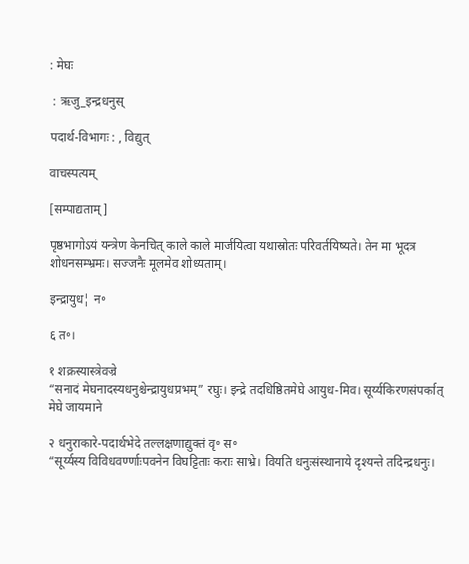: मेघः

 : ऋजु_इन्द्रधनुस्

पदार्थ-विभागः : , विद्युत्

वाचस्पत्यम्

[सम्पाद्यताम्]

पृष्ठभागोऽयं यन्त्रेण केनचित् काले काले मार्जयित्वा यथास्रोतः परिवर्तयिष्यते। तेन मा भूदत्र शोधनसम्भ्रमः। सज्जनैः मूलमेव शोध्यताम्।

इन्द्रायुध¦ न॰

६ त॰।

१ शक्रस्यास्त्रेवज्रे
“सनादं मेघनादस्यधनुश्चेन्द्रायुधप्रभम्” रघुः। इन्द्रे तदधिष्ठितमेघे आयुध-मिव। सूर्य्यकिरणसंपर्कात् मेघे जायमाने

२ धनुराकारे-पदार्थभेदे तल्लक्षणाद्युक्तं वृ॰ स॰
“सूर्य्यस्य विविधवर्ण्णाःपवनेन विघट्टिताः कराः साभ्रे। वियति धनुःसंस्थानाये दृश्यन्ते तदिन्द्रधनुः।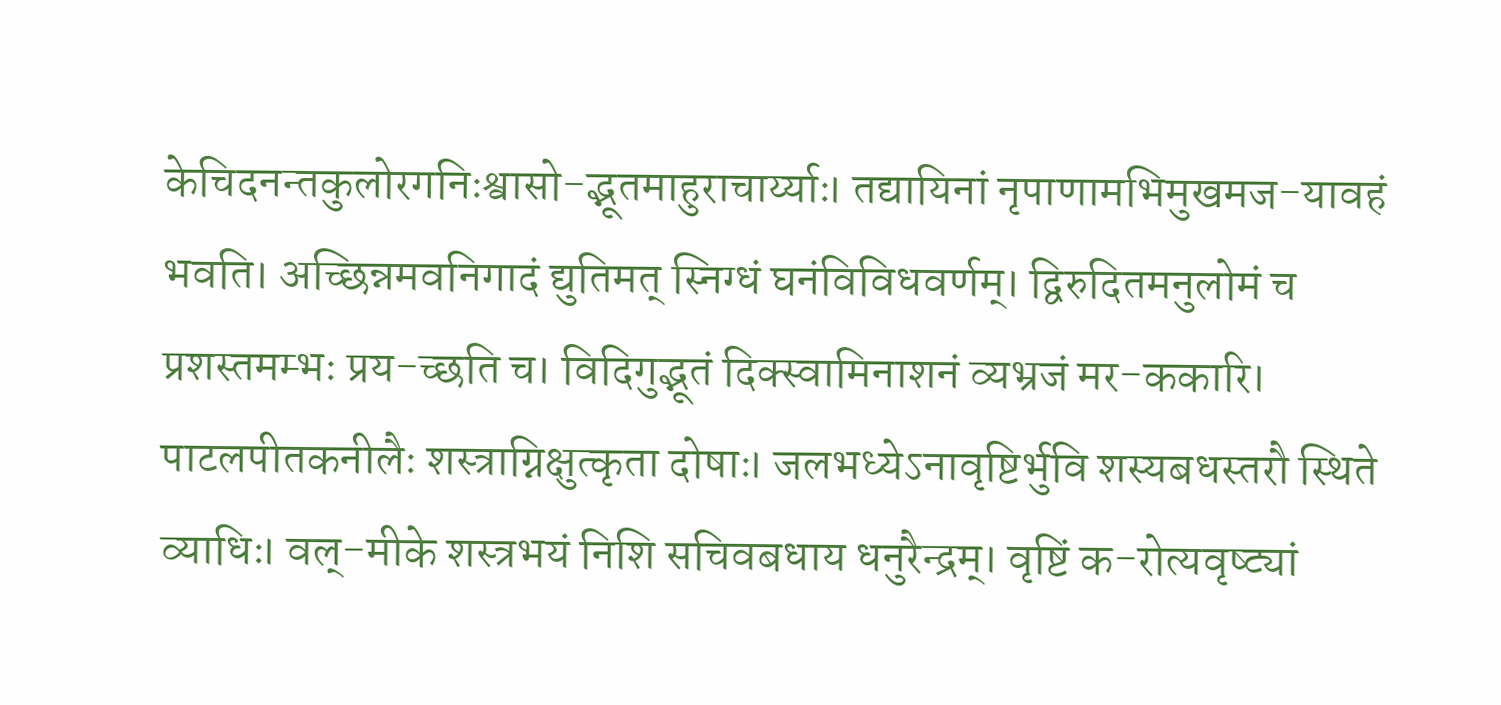केचिदनन्तकुलोरगनिःश्वासो-द्भूतमाहुराचार्य्याः। तद्यायिनां नृपाणामभिमुखमज-यावहं भवति। अच्छिन्नमवनिगादं द्युतिमत् स्निग्धं घनंविविधवर्णम्। द्विरुदितमनुलोमं च प्रशस्तमम्भः प्रय-च्छति च। विदिगुद्भूतं दिक्स्वामिनाशनं व्यभ्रजं मर-ककारि। पाटलपीतकनीलैः शस्त्राग्निक्षुत्कृता दोषाः। जलभध्येऽनावृष्टिर्भुवि शस्यबधस्तरौ स्थिते व्याधिः। वल्-मीके शस्त्रभयं निशि सचिवबधाय धनुरैन्द्रम्। वृष्टिं क-रोत्यवृष्ट्यां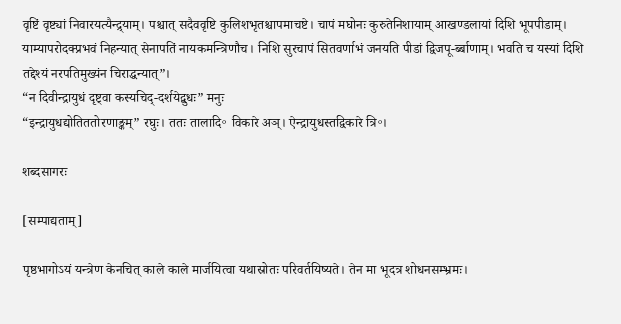वृष्टिं वृष्ट्यां निवारयत्यैन्द्र्याम्। पश्चात् सदैववृष्टि कुलिशभृतश्चापमाचष्टे। चापं मघोनः कुरुतेनिशायाम् आखण्डलायां दिशि भूपपीडाम्। याम्यापरोदक्प्रभवं निहन्यात् सेनापतिं नायकमन्त्रिणौच। निशि सुरचापं सितवर्णाभं जनयति पीडां द्विजपू-र्ब्बाणाम्। भवति च यस्यां दिशि तद्देश्यं नरपतिमुख्यंन चिराद्धन्यात्”।
“न दिवीन्द्रायुधं दृष्ट्वा कस्यचिद्-दर्शयेद्बुधः” मनुः
“इन्द्रायुधद्योतिततोरणाङ्कम्” रघुः। ततः तालादि॰ विकारे अञ्। ऐन्द्रायुधस्तद्विकारे त्रि॰।

शब्दसागरः

[सम्पाद्यताम्]

पृष्ठभागोऽयं यन्त्रेण केनचित् काले काले मार्जयित्वा यथास्रोतः परिवर्तयिष्यते। तेन मा भूदत्र शोधनसम्भ्रमः।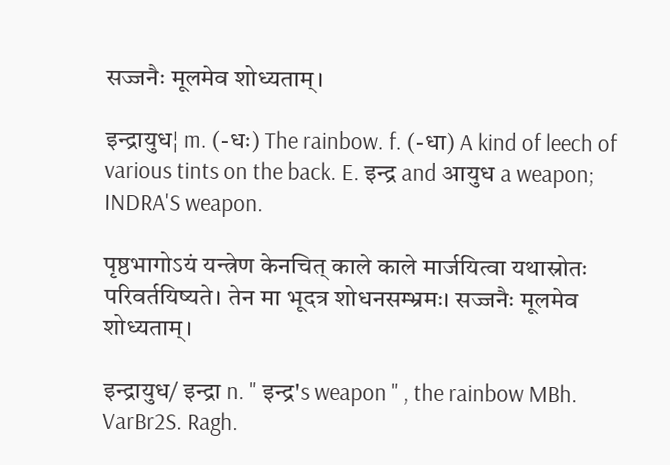सज्जनैः मूलमेव शोध्यताम्।

इन्द्रायुध¦ m. (-धः) The rainbow. f. (-धा) A kind of leech of various tints on the back. E. इन्द्र and आयुध a weapon; INDRA'S weapon.

पृष्ठभागोऽयं यन्त्रेण केनचित् काले काले मार्जयित्वा यथास्रोतः परिवर्तयिष्यते। तेन मा भूदत्र शोधनसम्भ्रमः। सज्जनैः मूलमेव शोध्यताम्।

इन्द्रायुध/ इन्द्रा n. " इन्द्र's weapon " , the rainbow MBh. VarBr2S. Ragh.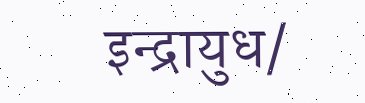इन्द्रायुध/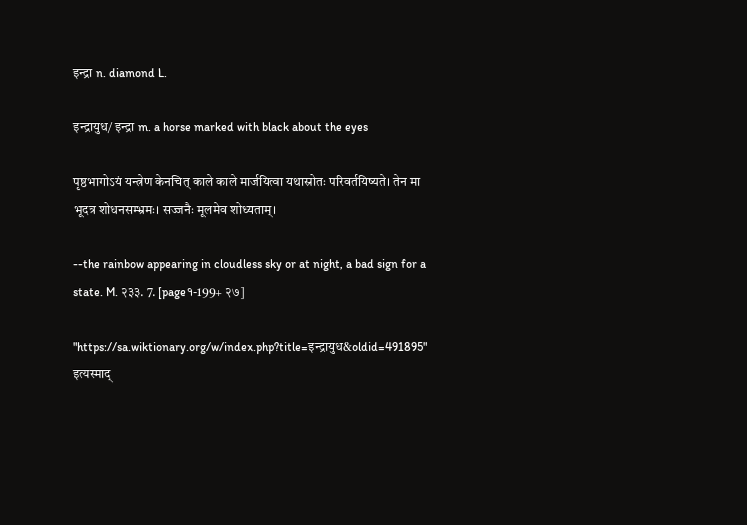इन्द्रा n. diamond L.

इन्द्रायुध/ इन्द्रा m. a horse marked with black about the eyes

पृष्ठभागोऽयं यन्त्रेण केनचित् काले काले मार्जयित्वा यथास्रोतः परिवर्तयिष्यते। तेन मा भूदत्र शोधनसम्भ्रमः। सज्जनैः मूलमेव शोध्यताम्।

--the rainbow appearing in cloudless sky or at night, a bad sign for a state. M. २३३. 7. [page१-199+ २७]

"https://sa.wiktionary.org/w/index.php?title=इन्द्रायुध&oldid=491895" इत्यस्माद्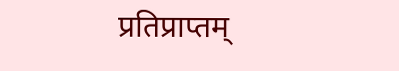प्रतिप्राप्तम्